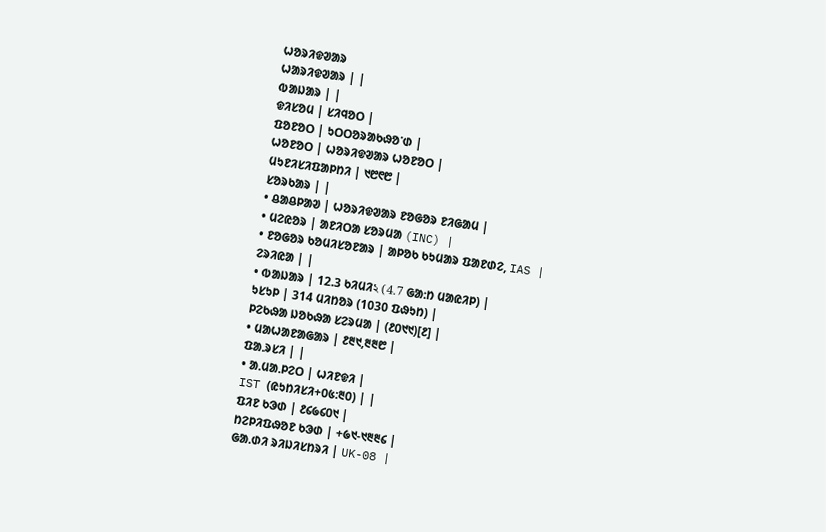ᱦᱚᱨᱤᱫᱣᱟᱨ
ᱦᱟᱨᱤᱫᱣᱟᱨ | |
ᱵᱟᱡᱟᱨ | |
ᱫᱤᱥᱚᱢ | ᱥᱤᱧᱚᱛ |
ᱯᱚᱱᱚᱛ | ᱩᱛᱛᱚᱨᱟᱠᱷᱚᱸᱰ |
ᱦᱚᱱᱚᱛ | ᱦᱚᱨᱤᱫᱣᱟᱨ ᱦᱚᱱᱚᱛ |
ᱢᱩᱱᱤᱥᱤᱯᱟᱞᱴᱤ | ᱑᱘᱖᱘ |
ᱥᱚᱨᱠᱟᱨ | |
• ᱪᱟᱪᱞᱟᱣ | ᱦᱚᱨᱤᱫᱣᱟᱨ ᱱᱚᱜᱚᱨ ᱱᱤᱜᱟᱢ |
• ᱢᱮᱭᱚᱨ | ᱟᱱᱤᱛᱟ ᱥᱚᱨᱢᱟ (INC) |
• ᱱᱚᱜᱚᱨ ᱠᱚᱢᱤᱥᱚᱱᱟᱨ | ᱟᱞᱚᱠ ᱠᱩᱢᱟᱨ ᱯᱟᱱᱰᱮ, IAS |
ᱮᱨᱤᱭᱟ | |
• ᱵᱟᱡᱟᱨ | 12.3 ᱠᱤᱢᱤ২ (4.7 ᱜᱟᱺᱴ ᱢᱟᱭᱤᱞ) |
ᱩᱥᱩᱞ | 314 ᱢᱤᱴᱚᱨ (1030 ᱯᱷᱩᱴ) |
ᱞᱮᱠᱷᱟ ᱡᱚᱠᱷᱟ ᱥᱮᱨᱢᱟ | (᱒᱐᱑᱑)[᱒] |
• ᱢᱟᱦᱟᱱᱟᱜᱟᱨ | ᱒᱓᱑,᱓᱓᱘ |
ᱯᱟᱹᱨᱥᱤ | |
• ᱟᱹᱢᱟᱹᱞᱮᱛ | ᱦᱤᱱᱫᱤ |
IST (ᱭᱩᱴᱤᱥᱤ+᱐᱕:᱓᱐) | |
ᱯᱤᱱ ᱠᱳᱰ | ᱒᱔᱙᱔᱐᱑ |
ᱴᱮᱞᱤᱯᱷᱚᱱ ᱠᱳᱰ | +᱙᱑-᱑᱓᱓᱔ |
ᱜᱟᱹᱰᱤ ᱨᱤᱡᱤᱥᱴᱨᱤ | UK-08 |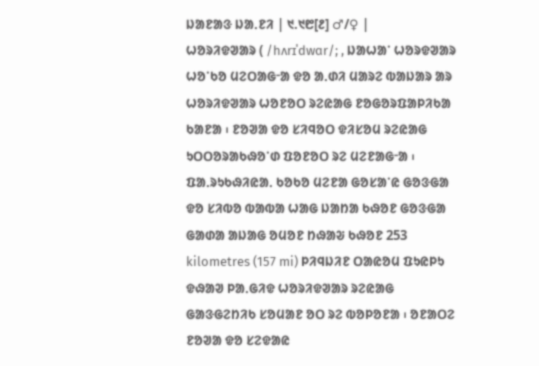ᱡᱟᱱᱟᱝ ᱡᱟᱹᱱᱤ | ᱑.᱑᱘[᱒] ♂/♀ |
ᱦᱚᱨᱤᱫᱣᱟᱨ ( /hʌrɪˈdwɑr/; , ᱡᱟᱦᱟᱸ ᱦᱚᱨᱫᱣᱟᱨ ᱦᱚᱸᱠᱚ ᱢᱮᱛᱟᱜᱼᱟ ᱫᱚ ᱟᱹᱰᱤ ᱢᱟᱨᱮ ᱵᱟᱡᱟᱨ ᱟᱨ ᱦᱚᱨᱤᱫᱣᱟᱨ ᱦᱚᱱᱚᱛ ᱨᱮᱭᱟᱜ ᱱᱚᱜᱚᱨᱯᱟᱞᱤᱠᱟ ᱠᱟᱱᱟ ᱾ ᱱᱚᱣᱟ ᱫᱚ ᱥᱤᱧᱚᱛ ᱫᱤᱥᱚᱢ ᱨᱮᱭᱟᱜ ᱩᱛᱛᱚᱨᱟᱠᱷᱚᱸᱰ ᱯᱚᱱᱚᱛ ᱨᱮ ᱢᱮᱱᱟᱜᱼᱟ ᱾ ᱯᱟᱹᱨᱩᱠᱷᱤᱭᱟᱹ ᱠᱚᱠᱚ ᱢᱮᱱᱟ ᱜᱚᱥᱟᱸᱭ ᱜᱚᱝᱜᱟ ᱫᱚ ᱥᱤᱵᱚ ᱵᱟᱵᱟ ᱦᱟᱜ ᱡᱟᱴᱟ ᱠᱷᱚᱱ ᱜᱚᱝᱜᱟ ᱜᱟᱰᱟ ᱟᱡᱟᱜ ᱚᱢᱚᱱ ᱴᱷᱟᱶ ᱠᱷᱚᱱ 253 kilometres (157 mi) ᱞᱤᱧᱡᱤᱱ ᱛᱟᱭᱚᱢ ᱯᱩᱭᱞᱩ ᱫᱷᱟᱣ ᱞᱟᱹᱜᱤᱫ ᱦᱚᱨᱤᱫᱣᱟᱨ ᱨᱮᱭᱟᱜ ᱜᱟᱝᱜᱮᱴᱤᱠ ᱥᱚᱢᱟᱱ ᱚᱛ ᱨᱮ ᱵᱚᱞᱚᱱᱟ ᱾ ᱚᱱᱟᱛᱮ ᱱᱚᱣᱟ ᱫᱚ ᱥᱮᱫᱟᱭ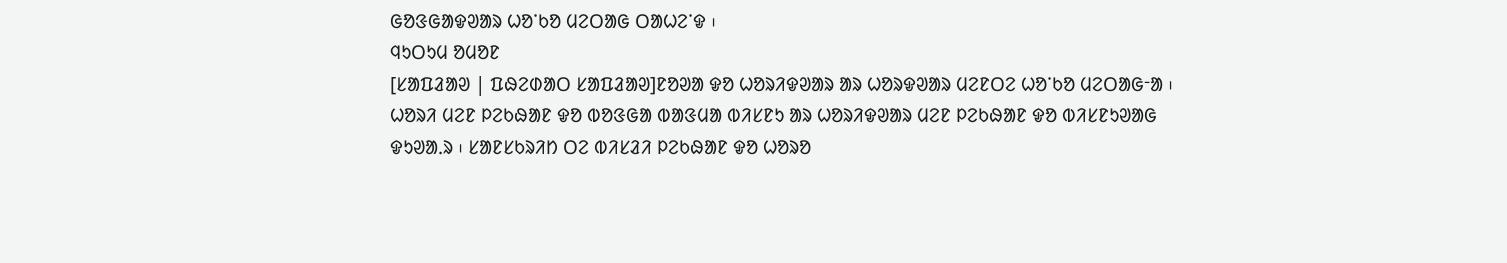ᱜᱚᱝᱜᱟᱫᱣᱟᱨ ᱦᱚᱸᱠᱚ ᱢᱮᱛᱟᱜ ᱛᱟᱦᱮᱸᱫ ᱾
ᱧᱩᱛᱩᱢ ᱚᱢᱚᱱ
[ᱥᱟᱯᱲᱟᱣ | ᱯᱷᱮᱰᱟᱛ ᱥᱟᱯᱲᱟᱣ]ᱱᱚᱣᱟ ᱫᱚ ᱦᱚᱨᱤᱫᱣᱟᱨ ᱟᱨ ᱦᱚᱨᱫᱣᱟᱨ ᱢᱮᱱᱛᱮ ᱦᱚᱸᱠᱚ ᱢᱮᱛᱟᱜᱼᱟ ᱾
ᱦᱚᱨᱤ ᱢᱮᱱ ᱞᱮᱠᱷᱟᱱ ᱫᱚ ᱵᱚᱝᱜᱟ ᱵᱟᱝᱢᱟ ᱵᱤᱥᱱᱩ ᱟᱨ ᱦᱚᱨᱤᱫᱣᱟᱨ ᱢᱮᱱ ᱞᱮᱠᱷᱟᱱ ᱫᱚ ᱵᱤᱥᱱᱩᱣᱟᱜ ᱫᱩᱣᱟᱹᱨ ᱾ ᱥᱟᱱᱥᱠᱨᱤᱴ ᱛᱮ ᱵᱤᱥᱲᱤ ᱞᱮᱠᱷᱟᱱ ᱫᱚ ᱦᱚᱨᱚ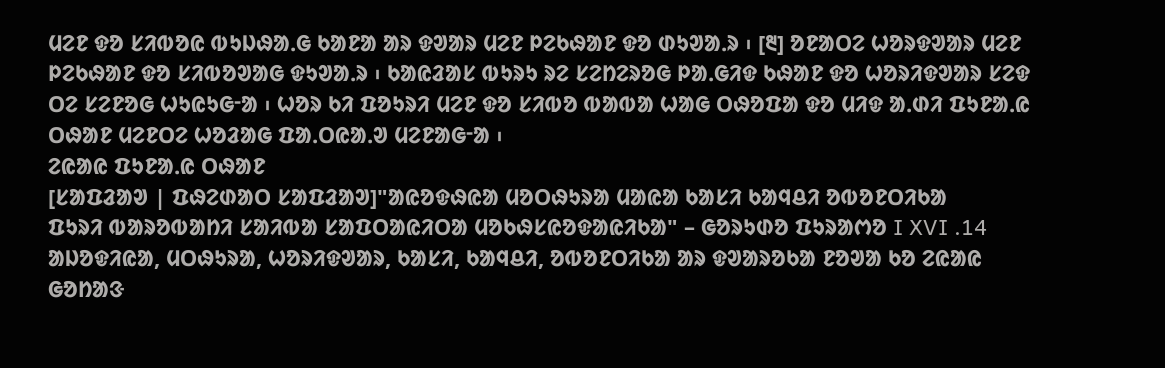ᱢᱮᱱ ᱫᱚ ᱥᱤᱵᱚᱭ ᱵᱩᱡᱷᱟᱹᱜ ᱠᱟᱱᱟ ᱟᱨ ᱫᱣᱟᱨ ᱢᱮᱱ ᱞᱮᱠᱷᱟᱱ ᱫᱚ ᱰᱩᱣᱟᱹᱨ ᱾ [᱓] ᱚᱱᱟᱛᱮ ᱦᱚᱨᱫᱣᱟᱨ ᱢᱮᱱ ᱞᱮᱠᱷᱟᱱ ᱫᱚ ᱥᱤᱵᱚᱣᱟᱜ ᱫᱩᱣᱟᱹᱨ ᱾ ᱠᱟᱭᱲᱟᱥ ᱵᱩᱨᱩ ᱨᱮ ᱥᱮᱴᱮᱨᱚᱜ ᱞᱟᱹᱜᱤᱫ ᱠᱷᱟᱱ ᱫᱚ ᱦᱚᱨᱤᱫᱣᱟᱨ ᱥᱮᱫ ᱛᱮ ᱥᱮᱱᱚᱜ ᱦᱩᱭᱩᱜᱼᱟ ᱾ ᱦᱚᱨ ᱠᱤ ᱯᱚᱩᱨᱤ ᱢᱮᱱ ᱫᱚ ᱥᱤᱵᱚ ᱵᱟᱵᱟ ᱦᱟᱜ ᱛᱷᱚᱯᱟ ᱫᱚ ᱢᱤᱫ ᱟᱹᱰᱤ ᱯᱩᱱᱟᱹᱭ ᱛᱷᱟᱱ ᱢᱮᱱᱛᱮ ᱦᱚᱲᱟᱜ ᱯᱟᱹᱛᱭᱟᱹᱣ ᱢᱮᱱᱟᱜᱼᱟ ᱾
ᱮᱭᱟᱭ ᱯᱩᱱᱟᱹᱭ ᱛᱷᱟᱱ
[ᱥᱟᱯᱲᱟᱣ | ᱯᱷᱮᱰᱟᱛ ᱥᱟᱯᱲᱟᱣ]"ᱟᱭᱚᱫᱷᱭᱟ ᱢᱚᱛᱷᱩᱨᱟ ᱢᱟᱭᱟ ᱠᱟᱥᱤ ᱠᱟᱧᱪᱤ ᱚᱵᱚᱱᱛᱤᱠᱟ
ᱯᱩᱨᱤ ᱵᱟᱨᱚᱵᱟᱴᱤ ᱥᱟᱤᱵᱟ ᱥᱟᱯᱛᱟᱭᱤᱛᱟ ᱢᱚᱠᱷᱥᱭᱚᱫᱟᱭᱤᱠᱟ" – ᱜᱚᱨᱩᱰᱚ ᱯᱩᱨᱟᱬᱚ I XVI .14
ᱟᱡᱚᱫᱤᱭᱟ, ᱢᱛᱷᱩᱨᱟ, ᱦᱚᱨᱤᱫᱣᱟᱨ, ᱠᱟᱥᱤ, ᱠᱟᱧᱪᱤ, ᱚᱵᱚᱱᱛᱤᱠᱟ ᱟᱨ ᱫᱣᱟᱨᱚᱠᱟ ᱱᱚᱣᱟ ᱠᱚ ᱮᱭᱟᱭ ᱜᱚᱴᱟᱝ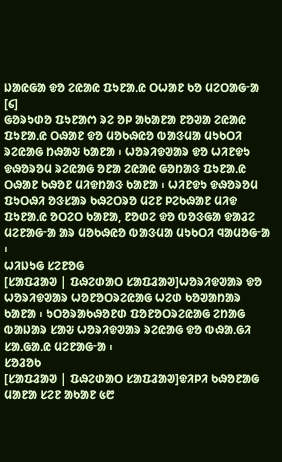ᱡᱟᱭᱜᱟ ᱫᱚ ᱮᱭᱟᱭ ᱯᱩᱱᱟᱹᱭ ᱛᱦᱟᱱ ᱠᱚ ᱢᱮᱛᱟᱜᱼᱟ [᱔]
ᱜᱚᱨᱩᱰᱚ ᱯᱩᱱᱟᱬ ᱨᱮ ᱚᱞ ᱟᱠᱟᱱᱟ ᱱᱚᱣᱟ ᱮᱭᱟᱭ ᱯᱩᱱᱟᱹᱭ ᱛᱷᱟᱱ ᱫᱚ ᱢᱚᱠᱷᱭᱚ ᱵᱟᱝᱢᱟ ᱢᱩᱠᱛᱤ ᱨᱮᱭᱟᱜ ᱴᱷᱟᱶ ᱠᱟᱱᱟ ᱾ ᱦᱚᱨᱤᱫᱣᱟᱨ ᱫᱚ ᱦᱤᱱᱫᱩ ᱫᱷᱚᱨᱚᱢ ᱨᱮᱭᱟᱜ ᱚᱱᱟ ᱮᱭᱟᱭ ᱜᱚᱴᱟᱝ ᱯᱩᱱᱟᱹᱭ ᱛᱷᱟᱱ ᱠᱷᱚᱱ ᱢᱤᱫᱴᱟᱝ ᱠᱟᱱᱟ ᱾ ᱦᱤᱱᱫᱩ ᱫᱷᱚᱨᱚᱢ ᱯᱩᱛᱷᱤ ᱚᱝᱥᱟᱨ ᱠᱷᱮᱛᱨᱚ ᱢᱮᱱ ᱞᱮᱠᱷᱟᱱ ᱢᱤᱫ ᱯᱩᱱᱟᱹᱭ ᱚᱛᱮᱛ ᱠᱟᱱᱟ, ᱱᱚᱰᱮ ᱫᱚ ᱵᱚᱝᱜᱟ ᱫᱟᱲᱮ ᱢᱮᱱᱟᱜᱼᱟ ᱟᱨ ᱢᱚᱠᱷᱭᱚ ᱵᱟᱝᱢᱟ ᱢᱩᱠᱛᱤ ᱧᱟᱢᱚᱜᱼᱟ ᱾
ᱦᱤᱡᱩᱜ ᱥᱮᱱᱚᱜ
[ᱥᱟᱯᱲᱟᱣ | ᱯᱷᱮᱰᱟᱛ ᱥᱟᱯᱲᱟᱣ]ᱦᱚᱨᱤᱫᱣᱟᱨ ᱫᱚ ᱦᱚᱨᱤᱫᱣᱟᱨ ᱦᱚᱱᱚᱛᱨᱮᱭᱟᱜ ᱦᱮᱰ ᱠᱚᱣᱟᱴᱟᱨ ᱠᱟᱱᱟ ᱾ ᱩᱛᱚᱨᱟᱠᱷᱚᱱᱰ ᱯᱚᱱᱚᱛᱨᱮᱭᱟᱜ ᱮᱴᱟᱜ ᱵᱟᱡᱟᱨ ᱥᱟᱶ ᱦᱚᱨᱤᱫᱣᱟᱨ ᱨᱮᱭᱟᱜ ᱫᱚ ᱵᱷᱟᱹᱜᱤ ᱥᱟᱹᱜᱟᱹᱭ ᱢᱮᱱᱟᱜᱼᱟ ᱾
ᱥᱚᱲᱚᱠ
[ᱥᱟᱯᱲᱟᱣ | ᱯᱷᱮᱰᱟᱛ ᱥᱟᱯᱲᱟᱣ]ᱫᱤᱞᱤ ᱠᱷᱚᱱᱟᱜ ᱢᱟᱱᱟ ᱥᱮᱱ ᱟᱠᱟᱱ ᱕᱘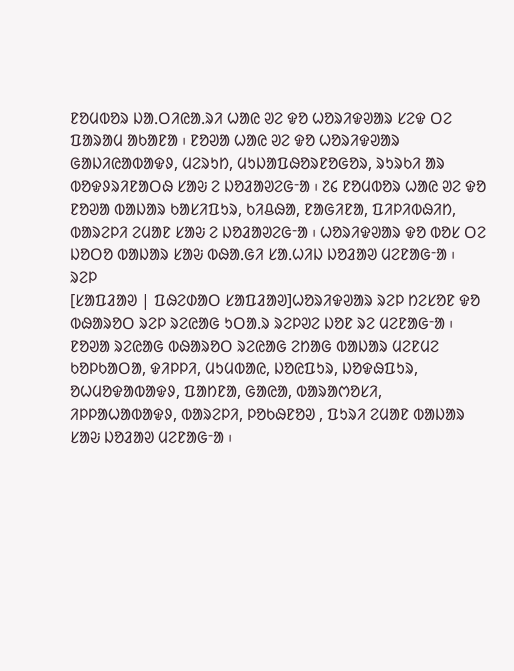ᱱᱚᱢᱵᱚᱨ ᱡᱟᱹᱛᱤᱭᱟᱹᱨᱤ ᱦᱟᱭ ᱣᱮ ᱫᱚ ᱦᱚᱨᱤᱫᱣᱟᱨ ᱥᱮᱫ ᱛᱮ ᱯᱟᱨᱟᱢ ᱟᱠᱟᱱᱟ ᱾ ᱱᱚᱣᱟ ᱦᱟᱭ ᱣᱮ ᱫᱚ ᱦᱚᱨᱤᱫᱣᱟᱨ ᱜᱟᱡᱤᱭᱟᱵᱟᱫᱽ, ᱢᱮᱨᱩᱴ, ᱢᱩᱡᱟᱯᱷᱚᱨᱱᱚᱜᱚᱨ, ᱨᱩᱨᱠᱤ ᱟᱨ ᱵᱚᱫᱽᱨᱤᱱᱟᱛᱷ ᱥᱟᱶ ᱮ ᱡᱚᱲᱟᱣᱮᱜᱼᱟ ᱾ ᱗᱔ ᱱᱚᱢᱵᱚᱨ ᱦᱟᱭ ᱣᱮ ᱫᱚ ᱱᱚᱣᱟ ᱵᱟᱡᱟᱨ ᱠᱟᱥᱤᱯᱩᱨ, ᱠᱤᱪᱷᱟ, ᱱᱟᱜᱤᱱᱟ, ᱯᱤᱞᱤᱵᱷᱤᱴ, ᱵᱟᱨᱮᱞᱤ ᱮᱢᱟᱱ ᱥᱟᱶ ᱮ ᱡᱚᱲᱟᱣᱮᱜᱼᱟ ᱾ ᱦᱚᱨᱤᱫᱣᱟᱨ ᱫᱚ ᱵᱚᱥ ᱛᱮ ᱡᱚᱛᱚ ᱵᱟᱡᱟᱨ ᱥᱟᱶ ᱵᱷᱟᱹᱜᱤ ᱥᱟᱹᱦᱤᱡ ᱡᱚᱲᱟᱣ ᱢᱮᱱᱟᱜᱼᱟ ᱾
ᱨᱮᱞ
[ᱥᱟᱯᱲᱟᱣ | ᱯᱷᱮᱰᱟᱛ ᱥᱟᱯᱲᱟᱣ]ᱦᱚᱨᱤᱫᱣᱟᱨ ᱨᱮᱞ ᱴᱮᱥᱚᱱ ᱫᱚ ᱵᱷᱟᱨᱚᱛ ᱨᱮᱞ ᱨᱮᱭᱟᱜ ᱩᱛᱟᱹᱨ ᱨᱮᱞᱣᱮ ᱡᱚᱱ ᱨᱮ ᱢᱮᱱᱟᱜᱼᱟ ᱾ ᱱᱚᱣᱟ ᱨᱮᱭᱟᱜ ᱵᱷᱟᱨᱚᱛ ᱨᱮᱭᱟᱜ ᱮᱴᱟᱜ ᱵᱟᱡᱟᱨ ᱢᱮᱱᱢᱮ ᱠᱚᱞᱠᱟᱛᱟ, ᱫᱤᱞᱞᱤ, ᱢᱩᱢᱵᱟᱭ, ᱡᱚᱭᱯᱩᱨ, ᱡᱚᱫᱷᱯᱩᱨ, ᱚᱦᱢᱚᱫᱟᱵᱟᱫᱽ, ᱯᱟᱴᱱᱟ, ᱜᱟᱭᱟ, ᱵᱟᱨᱟᱬᱚᱥᱤ, ᱤᱞᱞᱟᱦᱟᱵᱟᱫᱽ, ᱵᱟᱨᱮᱞᱤ, ᱞᱚᱠᱷᱱᱚᱣ , ᱯᱩᱨᱤ ᱮᱢᱟᱱ ᱵᱟᱡᱟᱨ ᱥᱟᱶ ᱡᱚᱲᱟᱣ ᱢᱮᱱᱟᱜᱼᱟ ᱾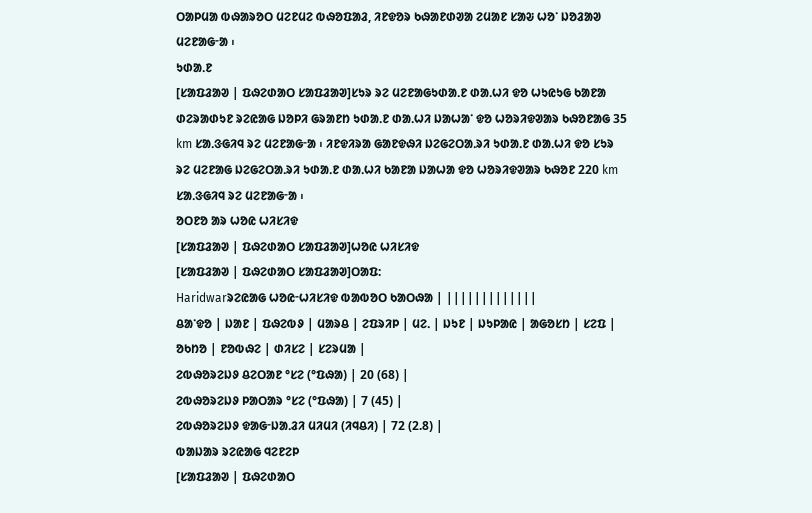ᱛᱟᱞᱢᱟ ᱵᱷᱟᱨᱚᱛ ᱢᱮᱱᱢᱮ ᱵᱷᱚᱯᱟᱲ, ᱤᱱᱫᱚᱨ ᱠᱷᱟᱱᱰᱣᱟ ᱮᱢᱟᱱ ᱥᱟᱶ ᱦᱚᱸ ᱡᱚᱲᱟᱣ ᱢᱮᱱᱟᱜᱼᱟ ᱾
ᱩᱰᱟᱹᱱ
[ᱥᱟᱯᱲᱟᱣ | ᱯᱷᱮᱰᱟᱛ ᱥᱟᱯᱲᱟᱣ]ᱥᱩᱨ ᱨᱮ ᱢᱮᱱᱟᱜᱩᱰᱟᱹᱱ ᱰᱟᱹᱦᱤ ᱫᱚ ᱦᱩᱭᱩᱜ ᱠᱟᱱᱟ ᱰᱮᱨᱟᱰᱩᱱ ᱨᱮᱭᱟᱜ ᱡᱚᱞᱤ ᱜᱨᱟᱱᱴ ᱩᱰᱟᱹᱱ ᱰᱟᱹᱦᱤ ᱡᱟᱦᱟᱸ ᱫᱚ ᱦᱚᱨᱤᱫᱣᱟᱨ ᱠᱷᱚᱱᱟᱜ 35 km ᱥᱟᱹᱝᱜᱤᱧ ᱨᱮ ᱢᱮᱱᱟᱜᱼᱟ ᱾ ᱤᱱᱫᱤᱨᱟ ᱜᱟᱱᱫᱷᱤ ᱡᱮᱜᱮᱛᱟᱹᱨᱤ ᱩᱰᱟᱹᱱ ᱰᱟᱹᱦᱤ ᱫᱚ ᱥᱩᱨ ᱨᱮ ᱢᱮᱱᱟᱜ ᱡᱮᱜᱮᱛᱟᱹᱨᱤ ᱩᱰᱟᱹᱱ ᱰᱟᱹᱦᱤ ᱠᱟᱱᱟ ᱡᱟᱦᱟ ᱫᱚ ᱦᱚᱨᱤᱫᱣᱟᱨ ᱠᱷᱚᱱ 220 km ᱥᱟᱹᱝᱜᱤᱧ ᱨᱮ ᱢᱮᱱᱟᱜᱼᱟ ᱾
ᱚᱛᱱᱚ ᱟᱨ ᱦᱚᱭ ᱦᱤᱥᱤᱫ
[ᱥᱟᱯᱲᱟᱣ | ᱯᱷᱮᱰᱟᱛ ᱥᱟᱯᱲᱟᱣ]ᱦᱚᱭ ᱦᱤᱥᱤᱫ
[ᱥᱟᱯᱲᱟᱣ | ᱯᱷᱮᱰᱟᱛ ᱥᱟᱯᱲᱟᱣ]ᱛᱟᱯ:
Haridwarᱨᱮᱭᱟᱜ ᱦᱚᱭᱼᱦᱤᱥᱤᱫ ᱵᱟᱵᱚᱛ ᱠᱟᱛᱷᱟ | |||||||||||||
ᱪᱟᱸᱫᱚ | ᱡᱟᱱ | ᱯᱷᱮᱵᱽ | ᱢᱟᱨᱪ | ᱮᱯᱨᱤᱞ | ᱢᱮᱹ | ᱡᱩᱱ | ᱡᱩᱞᱟᱭ | ᱟᱜᱚᱥᱴ | ᱥᱮᱯ | ᱚᱠᱴᱚ | ᱱᱚᱵᱷᱮ | ᱰᱤᱥᱮ | ᱥᱮᱨᱢᱟ |
ᱮᱵᱷᱚᱨᱮᱡᱽ ᱪᱮᱛᱟᱱ °ᱥᱮ (°ᱯᱷᱟ) | 20 (68) |
ᱮᱵᱷᱚᱨᱮᱡᱽ ᱞᱟᱛᱟᱨ °ᱥᱮ (°ᱯᱷᱟ) | 7 (45) |
ᱮᱵᱷᱚᱨᱮᱡᱽ ᱫᱟᱜᱼᱡᱟᱹᱲᱤ ᱢᱤᱢᱤ (ᱤᱧᱪᱤ) | 72 (2.8) |
ᱵᱟᱡᱟᱨ ᱨᱮᱭᱟᱜ ᱧᱮᱱᱮᱞ
[ᱥᱟᱯᱲᱟᱣ | ᱯᱷᱮᱰᱟᱛ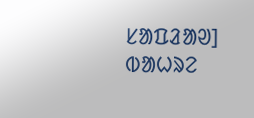ᱥᱟᱯᱲᱟᱣ]
ᱵᱟᱦᱨᱮ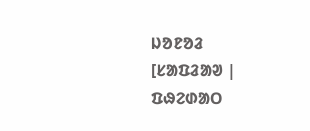ᱡᱚᱱᱚᱲ
[ᱥᱟᱯᱲᱟᱣ | ᱯᱷᱮᱰᱟᱛ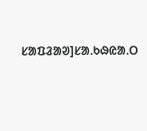ᱥᱟᱯᱲᱟᱣ]ᱥᱟᱹᱠᱷᱭᱟᱹᱛ